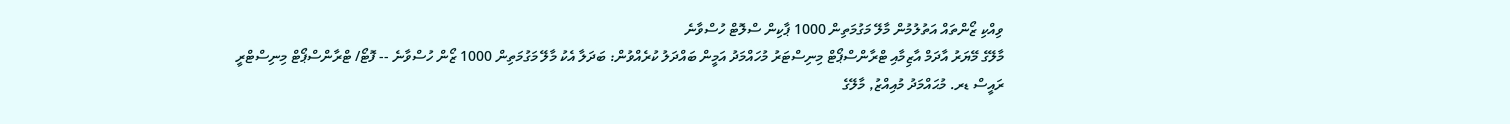ވިއްކި ޒޯންތައް އަތުލުމުން މާލޭ މަގުމަތިން 1000 ޕާކިން ސްލޮޓް ހުސްވާނެ
މާލޭގެ މޭޔަރު އާދަމް އާޒިމާއި ޓްރާންސްޕޯޓް މިނިސްޓަރު މުހައްމަދު އަމީން ބައްދަލު ކުރެއްވުން: ބަދަލާ އެކު މާލޭ މަގުމަތިން 1000 ޒޯން ހުސްވާނެ -- ފޮޓޯ/ ޓްރާންސްޕޯޓް މިނިސްޓްރީ
ރައީސް ޑރ. މުޙައްމަދު މުއިއްޒު, މާލޭގެ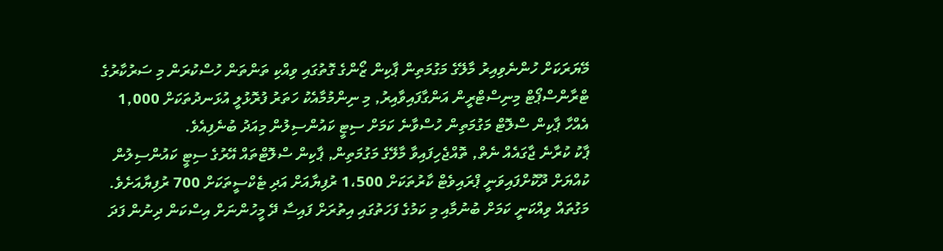މޭޔަރަކަށް ހުންނެވިއިރު މާލޭގެ މަގުމަތިން ޕާކިން ޒޯންގެ ގޮތުގައި ވިއްކި ތަންތަން ހުސްކުރަން މި ސަރުކާރުގެ ޓްރާންސްޕޯޓް މިނިސްޓްރީން އަންގާފައިވާއިރު, މި ނިންމުމާއެކު ހަތަރު ފުރޮޅުލީ އުޅަނދުތަކަށް 1,000 އެއްހާ ޕާކިން ސްލޮޓް މަގުމަތިން ހުސްވާނެ ކަމަށް ސިޓީ ކައުންސިލުން މިއަދު ބުނެފިއެވެ.
ޕާކު ކުރާނެ ޖާގައެއް ނެތް, ތޮއްޖެހިފައިވާ މާލޭގެ މަގުމަތިން, ޕާކިން ސްލޮޓްތައް އޭރުގެ ސިޓީ ކައުންސިލުން ކުއްޔަށް ދޫކޮށްފައިވަނީ ޕްރައިވެޓް ކާރުތަކަށް 1،500 ރުފިޔާއަށް އަދި ޓެކްސީތަކަށް 700 ރުފިޔާއަށެވެ. މަގުތައް ވިއްކަނީ ކަމަށް ބުނުމާއި މި ކަމުގެ ފަހަތުގައި އިތުރަށް ފައިސާ ދޭ މީހުންނަށް އިސްކަން ދިނުން ފަދަ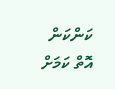ކަންކަން އޮތް ކަމަށް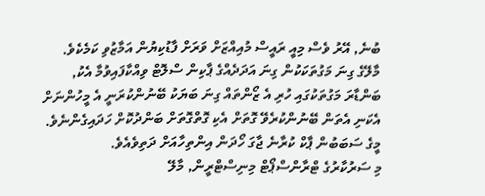ބުނެ, އޭރު ވެސް މިއީ ރައީސް މުއިއްޒަށް ވަރަށް ފާޑުކިޔުން އަމާޒުވި ކަމެކެވެ.
މާލޭގެ ގިނަ މަގުތަކަކުން ގިނަ އަދަދެއްގެ ޕާކިން ސްލޮޓް ވިއްކާފައިވުމާ އެކު, ބަންޑާރަ މަގުތަކުގައި ހުރި އެ ޒޯންތައް ގިނަ ބަޔަކު ބޭނުންކުރަނީ އެ މީހުންނަށް އެކަނި އެތަން ބޭނުންކުރެވޭ ގޮތަށް އެކި ގޮތްގޮތަށް ބަންދުކޮށް ހަދައިގެންނެވެ. މީގެ ސަބަބުން ޕާކް ކުރާނެ ޖާގަ ހޯދަން އިންތިހާއަށް ދަތިވެއެވެ.
މި ސަރުކާރުގެ ޓްރާންސްޕޯޓް މިނިސްޓްރީން, މާލޭ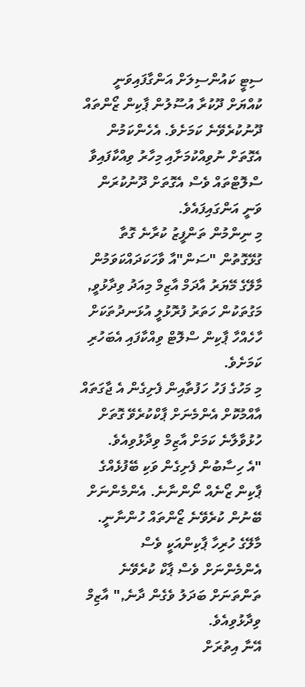ސިޓީ ކައުންސިލަށް އަންގާފައިވަނީ ކުއްޔަށް ދޫކުރާ އުސޫލުން ޕާކިން ޒޯންތައް ދޫނުކުރެވޭނެ ކަމަށެވެ. އެހެންކަމުން އެގޮތަށް ނުވިއްކުމަށާއި މިހާރު ވިއްކާފައިވާ ސްލޮޓްތައް ވެސް އެގޮތަށް ދޫނުކުރަން ވަނީ އަންގައިފައެވެ.
މި ނިންމުން ތަންފީޒު ކުރާނެ ގޮތާ ގުޅޭގޮތުން "ސަން"އާ ވާހަކަދައްކަވަމުން މާލޭގެ މޭޔަރު އާދަމް އާޒިމް މިއަދު ވިދާޅުވީ, މަގުތަކުން ހަތަރު ފުރޮޅުލީ އުޅަނދުތަކަށް ހާހެއްހާ ޕާކިން ސްލޮޓް ވިއްކާފައި އެބަހުރި ކަމަށެވެ.
މި މަހުގެ ފަހު ހަފުތާއިން ފެށިގެން އެ ޖާގަތައް އާއްމުކޮށް އެންމެނަށް ޕާކްކުރެވޭ ގޮތަށް ހުޅުވާލާނެ ކަމަށް އާޒިމް ވިދާޅުވިއެވެ.
"އެ ހިސާބުން ފެށިގެން ވަކި ބޭފުޅެއްގެ ޕާކިން ޒޯނެއް ނޯންނާނެ. އެންމެންނަށް ބޭނުން ކުރެވޭނެ ޒޯންތައް ހުންނާނީ. މާލޭގެ ހުރިހާ ޕާކިންއަކީ ވެސް އެންމެންނަށް ވެސް ޕާކް ކުރެވޭނެ ތަންތަނަށް ބަދަލު ވެގެން ދާނެ," އާޒިމް ވިދާޅުވިއެވެ.
އޭނާ އިތުރަށް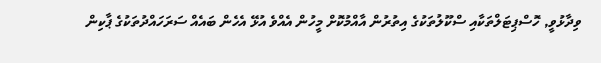ވިދާޅުވީ, ހޮސްޕިޓަލްތަކާއި ސްކޫލުތަކުގެ އިތުރުން އާއްމުކޮށް މީހުން އެއްވެ އުޅޭ އެހެން ބައެއް ސަރަހައްދުތަކުގެ ޕާކިން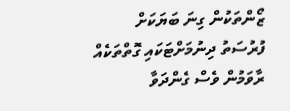ޒޯންތަކުން ގިނަ ބަޔަކަށް ފުރުސަތު ދިނުމަށްޓަކައި ގޮތްތަކެއް ރާވަމުން ވެސް ގެންދަވާ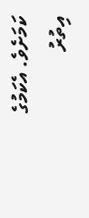ކަމަށެވެ. އެކަމުގެ އިތުރު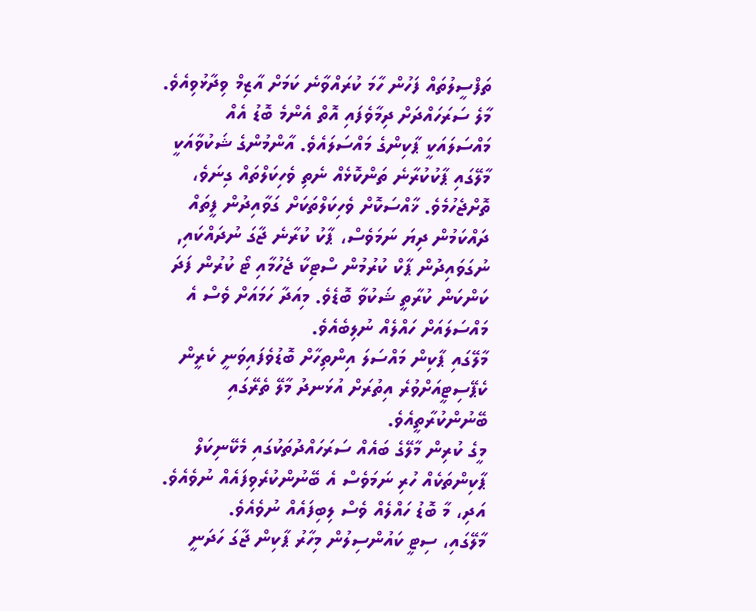ތަފްސީލުތައް ފަހުން ހާމަ ކުރައްވާނެ ކަމަށް އާޒިމް ވިދާޅުވިއެވެ.
މާލެ ސަރަހައްދަށް ދިމާވެފައި އޮތް އެންމެ ބޮޑު އެއް މައްސަލައަކީ ޕާކިންގެ މައްސަލައެވެ. އާންމުންގެ ޝަކުވާއަކީ މާލޭގައި ޕާކުކުރާނެ ތަންކޮޅެއް ނެތި ވެހިކަލްތައް ގިނަވެ، ތޮށްޖެހުމެވެ. ޚާއްސަކޮށް ވެހިކަލްތަކަށް ގަވާއިދުން ފީތައް ދައްކަމުން ދިޔަ ނަމަވެސް، ޕާކު ކުރާނެ ޖާގަ ނުދައްކައި, ނުގަވައިދުން ޕާކް ކުރުމުން ސްޓިކާ ޖެހުމާއި ޓޯ ކުރުން ފަދަ ކަންކަން ކުރާތީ ޝަކުވާ ބޮޑެވެ. މިއަދާ ހަމައަށް ވެސް އެ މައްސަލައަށް ހައްލެއް ނުލިބެއެވެ.
މާލޭގައި ޕާކިން މައްސަލަ އިންތިހާށް ބޮޑުވެފައިވަނީ ކެރީން ކެޕޭސިޓީއަށްވުރެ އިތުރަށް އުޅަނދު މާލޭ ތެރޭގައި ބޭނުންކުރާތީއެވެ.
މީގެ ކުރިން މާލޭގެ ބައެއް ސަރަހައްދުތަކުގައި މެކޭނިކަލް ޕާކިންތަކެއް ހުރި ނަމަވެސް އެ ބޭނުންކުރެވިފައެއް ނުވެއެވެ. އަދި، މާ ބޮޑު ހައްލެއް ވެސް ލިބިފައެއް ނުވެއެވެ.
މާލޭގައި، ސިޓީ ކައުންސިލުން މިހާރު ޕާކިން ޖާގަ ހަދަނީ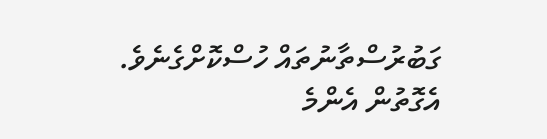ގަބުރުސްތާނުތައް ހުސްކޮށްގެނެވެ. އެގޮތުން އެންމެ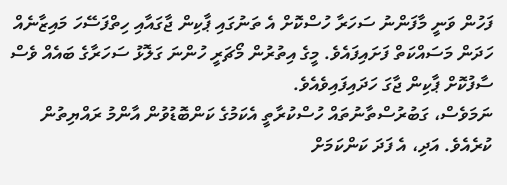ފަހުން ވަނީ މާފަންނު ސަހަރާ ހުސްކޮށް އެ ތަނުގައި ޕާކިން ޖާގައާއި ހިތްފަސޭހަ މައިޒާނެއް ހަދަން މަސައްކަތް ފަށައިފައެވެ. މީގެ އިތުރުން މޯޗަރީ ހުންނަ ގަލޮޅު ސަހަރާގެ ބައެއް ވެސް ސާފުކޮށް ޕާކިން ޖާގަ ހަދައިފައިވެއެވެ.
ނަމަވެސް، ގަބުރުސްތާނުތައް ހުސްކުރާތީ އެކަމުގެ ކަންބޮޑުވުން އާންމު ރައްޔިތުން ކުރެއެވެ. އަދި، އެ ފަދަ ކަންކަމަށް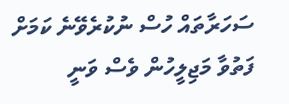ސަހަރާތައް ހުސް ނުކުރެވޭނެ ކަމަށް ފަތުވާ މަޖިލީހުން ވެސް ވަނީ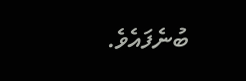ބުނެފައެވެ.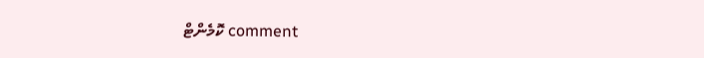comment ކޮމެންޓް